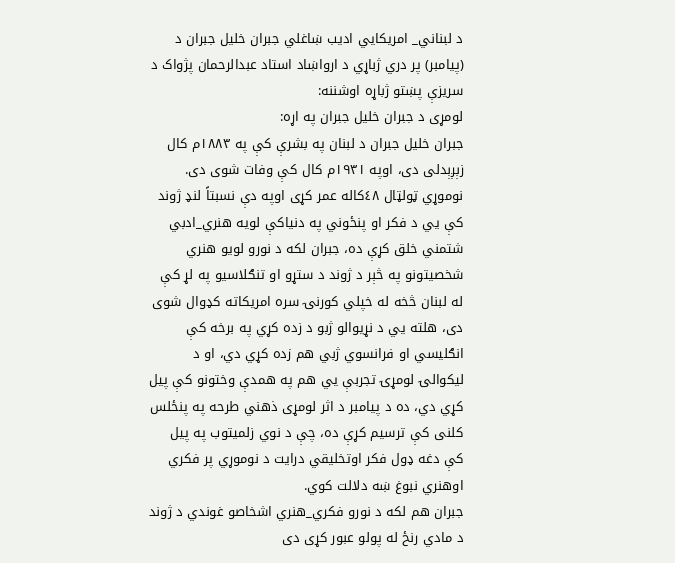د لبناني_ امریکايي ادیب ښاغلي جبران خلیل جبران د (پیامبر) پر دري ژباړي د ارواښاد استاد عبدالرحمان پژواک د سريزې پښتو ژباړه اوشننه:
لومړی د جبران خلیل جبران په اړه:
جبران خلیل جبران د لبنان په بشرې کې په ١٨٨٣م کال زېږېدلی دی، اوپه ١٩٣١م کال کې وفات شوی دی.
نوموړي ټولټال ٤٨کاله عمر کړی اوپه دې نسبتاً لنډ ژوند کې يي د فکر او پنځوني په دنیاکې لویه هنري_ادبي شتمني خلق کړې ده، جبران لکه د نورو لویو هنري شخصیتونو په څېر د ژوند د ستړو او تنګلاسیو په لړ کې له لبنان څخه له خپلي کورنۍ سره امریکاته کډوال شوی دی، هلته يي د نړیوالو ژبو د زده کړي په برخه کې انګلیسي او فرانسوي ژبي هم زده کړي دي، او د لیکوالۍ لومړۍ تجربې يي هم په همدې وختونو کې پیل کړي دي، ده د پیامبر د اثر لومړی ذهني طرحه په پنځلس کلنی کې ترسیم کړې ده، چې د نوي زلمیتوب په پیل کې دغه ډول فکر اوتخلیقي درایت د نوموړي پر فکري اوهنري نبوغ ښه دلالت کوي.
جبران هم لکه د نورو فکري_هنري اشخاصو غوندي د ژوند د مادي رنځ له پولو عبور کړی دی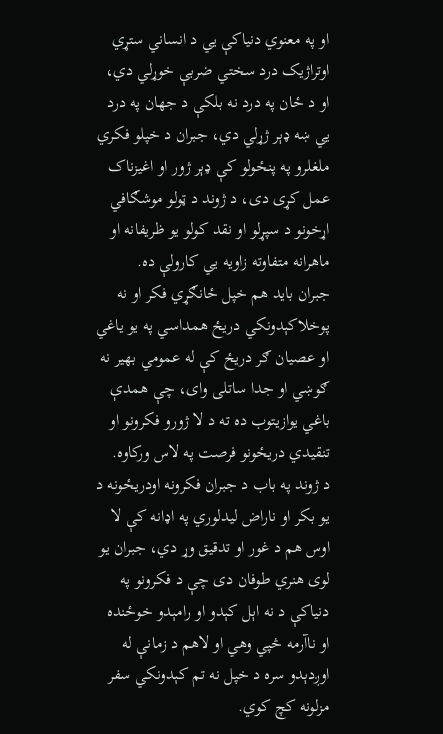او په معنوي دنیاکې يي د انساني ستړي اوتراژیک درد سختي ضربې خوړلي دي، او د ځان په درد نه بلکې د جهان په درد يي ښه ډېر ژړلي دي، جبران د خپلو فکري ملغلرو په پنځولو کې ډېر ژور او اغیزناک عمل کړی دی، د ژوند د ټولو موشګافي اړخونو د سپړلو او نقد کولو یو ظریفانه او ماهرانه متفاوته زاویه يي کارولې ده.
جبران باید هم خپل ځانګړي فکر او نه پوخلاکېدونکي دريځ همداسي په یو یاغي او عصیان ګر دريځ کې له عمومي بهیر نه ګوښي او جدا ساتلی وای، چې همدې باغي یوازیتوب ده ته د لا ژورو فکرونو او تنقیدي دريځونو فرصت په لاس ورکاوه.
د ژوند په باب د جبران فکرونه اودريځونه د یو بکر او ناراض لیدلوري په اډانه کې لا اوس هم د غور او تدقیق وړ دي، جبران یو لوی هنري طوفان دی چې د فکرونو په دنیاکې د نه اېل کېدو او رامېدو خوځنده او ناآرمه څپي وهي او لاهم د زمانې له اوږدېدو سره د خپل نه تم کېدونکي سفر مزلونه کچ کوي.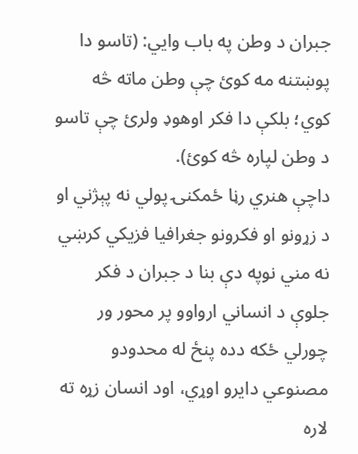جبران د وطن په باب وايي: (تاسو دا پوښتنه مه کوئ چې وطن ماته څه کوي؛ بلکې دا فکر اوهوډ ولرئ چې تاسو د وطن لپاره څه کوئ).
داچې هنري رڼا ځمکنۍ پولي نه پېژني او د زړونو او فکرونو جغرافیا فزیکي کرښي نه مني نوپه دې بنا د جبران د فکر جلوې د انساني ارواوو پر محور ور چورلي ځکه دده پنځ له محدودو مصنوعي دایرو اوړي، اود انسان زړه ته لاره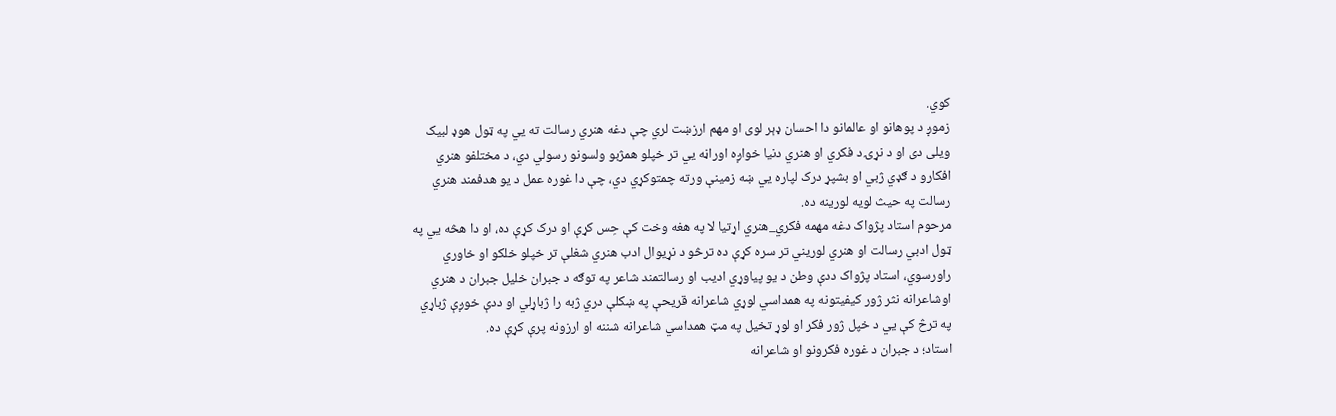کوي.
زموږ د پوهانو او عالمانو دا احسان ډېر لوی او مهم ارزښت لري چې دغه هنري رسالت ته يي په ټول هوډ لبیک ویلی دی او د نړۍ د فکري او هنري دنیا خواږه اوراڼه يي تر خپلو همژبو ولسونو رسولي دي، د مختلفو هنري افکارو د ګډي ژبي او بشپړ درک لپاره يي ښه زمینې ورته چمتوکړي دي، چې دا غوره عمل د یو هدفمند هنري رسالت په حیث لویه لورینه ده.
مرحوم استاد پژواک دغه مهمه فکري_هنري اړتیا لا په هغه وخت کې حِس کړې او درک کړې ده، او دا هڅه يي په ټول ادبي رسالت او هنري لوریني تر سره کړې ده ترڅو د نړیوال ادب هنري شغلې تر خپلو خلکو او خاوري راورسوي، استاد پژواک ددې وطن د یو پیاوړي ادیب او رسالتمند شاعر په توګه د جبران خلیل جبران د هنري اوشاعرانه نثر ژور کیفیتونه په همداسي لوړي شاعرانه قریحې په ښکلې دري ژبه را ژباړلي او ددې خوږې ژباړي په ترڅ کې يي د خپل ژور فکر او لوړ تخیل په مټ همداسي شاعرانه شننه او ارزونه پرې کړې ده.
استاد؛ د جبران د غوره فکرونو او شاعرانه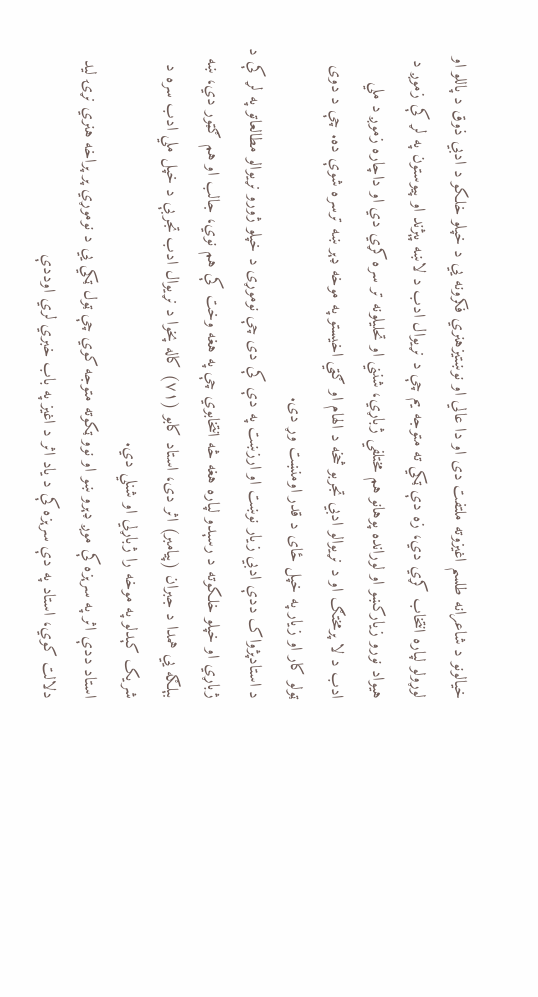خیالونو د شاعرانه طلسم اغیزوته ملتفت دی او دا عالي او نوښتیزهنري فکرونه يي د خپلو خلکو د ادبي ذوق د پاللو او لوړولو لپاره انتخاب کړي دي، زه دې ټکي ته متوجه یم چې د نړیوال ادب د لاښه پېژند او پیوستون په لړ کې زموږ د هیواد نورو زیارکښو او لورانده پوهانو هم مختلفي ژباړي، شنني او تحلیلونه تر سره کړي دي او داچاره زموږ د ملي ادب د لا پرمختګ او د نړیوالو ادبي تجربو څخه د الهام او ګټي اخیستو په موخه ډېر ښه ترسره شوې ده. چې د دوی ټولو کار او زیار په خپل ځای د قدر اومنښت وړ دی.
د استادپژواک ددې ادبي زیار نوښت او ارزښت په دې کې دی چې نوموړی د خپلو ژورو نړيوالو مطالعاتو په لړ کې د ژباړي او خپلو خلکوته د رسېدو لپاره هغه څه انتخابوي چې په هغه وخت کې هم نوي، جالب او هم ګټور دي، ښه بېلګه يي همدا د جبران (پیامبر) اثر دی، استاد کابو (٧١) کاله پخوا د نړیوال ادب تجربې د خپل ملي ادب سره د شریک کېدلو په موخه را ژباړلي او شنلي دي.
استاد ددې اثر په سرېزه کې موږ ډېرو ښو او نوو ټکوته متوجه کوي چې ټول ټکي يي د نوموړي پر پراخه هنري نړۍ لید دلالت کوي، استاد په دې سرېزه کې د یاد اثر د اغیز په باب خبري لري اوددې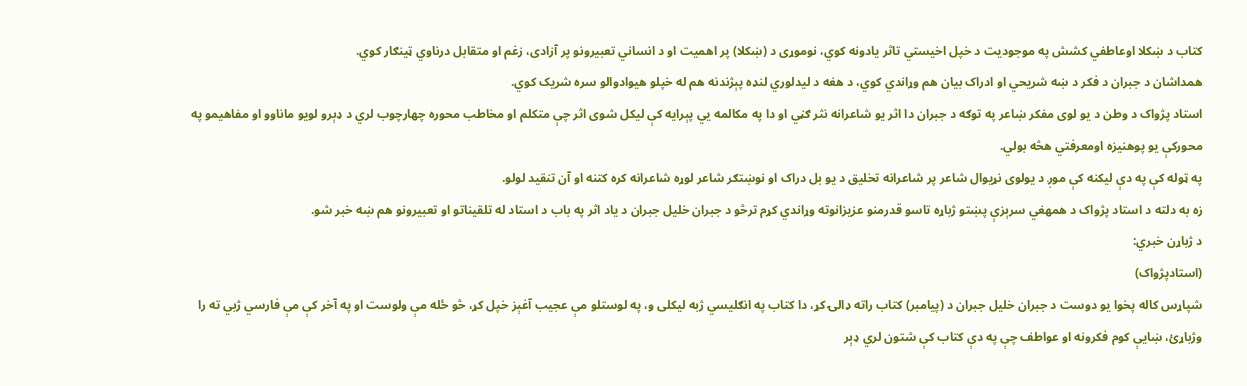کتاب د ښکلا اوعاطفي کشش په موجودیت د خپل اخیستي تاثر یادونه کوي، نوموړی د (ښکلا) پر اهمیت او د انساني تعبیرونو پر آزادی، زغم او متقابل درناوي ټینګار کوي.
همداشان د جبران د فکر د ښه شریحي او ادراک بیان هم وړاندي کوي، د هغه د لیدلوري لنډه پېژندنه هم له خپلو هیوادوالو سره شریک کوي.
استاد پژواک د وطن د یو لوی مفکر ښاعر په توګه د جبران دا اثر یو شاعرانه نثر ګڼي او دا په مکالمه يي پېرایه کې لیکل شوی اثر چې متکلم او مخاطب محوره چهارچوب لري د ډېرو لویو ماناوو او مفاهیمو په محورکې یو پوهنیزه اومعرفتي هڅه بولي.
په ټوله کې په دې لیکنه کې موږ د یولوی نړیوال شاعر پر شاعرانه تخلیق د یو بل دراک او نوښتګر شاعر لوړه شاعرانه کره کتنه او آن تنقید لولو.
زه به دلته د استاد پژواک د همهغي سرېزې پښتو ژباړه تاسو قدرمنو عزیزانوته وړاندي کړم ترڅو د جبران خلیل جبران د یاد اثر په باب د استاد له تلقیناتو او تعبیرونو هم ښه خبر شو.
د ژباړن خبري:
(استادپژواک)
شپاړس کاله پخوا یو دوست د جبران خلیل جبران د (پیامبر) کتاب راته ډالۍ کړ، دا کتاب په انګلیسي ژبه لیکلی و، په لوستلو مې عجیب آغېز خپل کړ، څو ځله مې ولوست او په آخر کې مې فارسي ژبي ته را وژباړئ، ښایې کوم فکرونه او عواطف چې په دې کتاب کې شتون لري ډېر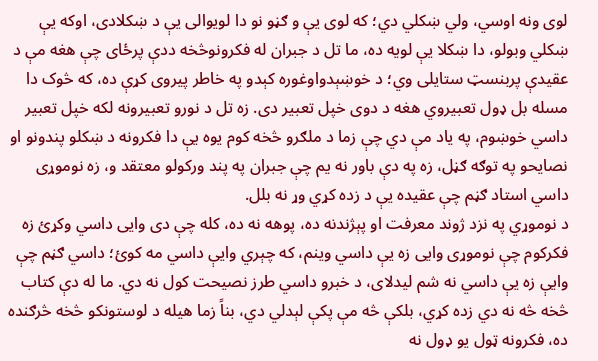لوی ونه اوسي، ولي ښکلي دي؛ که لوی یې و ګڼو نو دا لویوالی يې د ښکلادی، اوکه يې ښکلي وبولو، دا ښکلا يې لویه ده، ما تل د جبران له فکرونوڅخه ددې پرځای چې هغه مې د عقيدې پربنسټ ستایلی وي؛ د خوښېدواوغوره کېدو په خاطر پيروی کړې ده، که څوک دا مسله بل ډول تعبیروي هغه د دوی خپل تعبیر دی. زه تل د نورو تعبیرونه لکه خپل تعبیر داسي خوښوم، په یاد مې دي چې زما د ملګرو څخه کوم یوه يې دا فکرونه د ښکلو پندونو او نصایحو په توګه ګڼل، زه په دې باور نه یم چې جبران په پند ورکولو معتقد و، زه نوموړی داسي استاد ګڼم چې عقیده يې د زده کړي وړ نه بلل.
د نوموړي په نزد ژوند معرفت او پېژندنه ده، پوهه نه ده، کله چې دی وایی داسي وکړئ زه فکرکوم چې نوموړی وایی زه يې داسي وینم، که چېري وایې داسي مه کوئ؛ داسي ګڼم چې وایې زه يې داسي نه شم لیدلای، د خبرو داسي طرز نصیحت کول نه دي. ما له دې کتاب څخه څه نه دي زده کړي، بلکې څه مې پکې لېدلي دي، بناً زما هیله د لوستونکو څخه څرګنده ده، فکرونه ټول یو ډول نه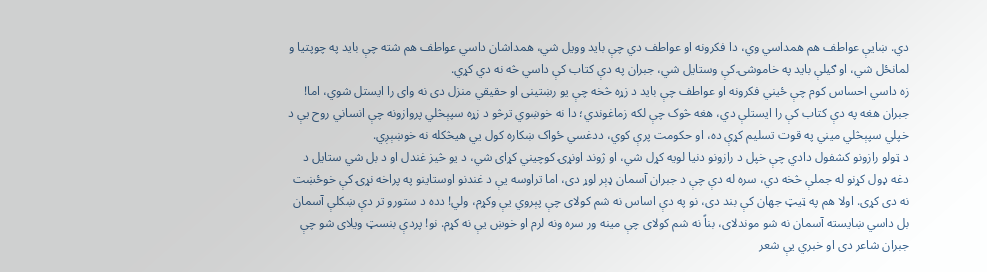دي. ښایې عواطف هم همداسي وي، دا فکرونه او عواطف دي چې باید وویل شي، همداشان داسي عواطف هم شته چې باید په چوپتیا و لمانځل شي، او ګیلې باید په خاموشۍ کې وستایل شي، جبران په دې کتاب کې داسي څه نه دي کړي.
زه داسي احساس کوم چې ځیني فکرونه او عواطف چې باید د زړه څخه چې یو رښتینی او حقیقي منزل دی نه وای را ایستل شوي، اما! جبران هغه په دې کتاب کې را ایستلې دي، هغه څوک چې لکه زماغوندي؛ دا نه خوښوي ترڅو د زړه سپېڅلي پروازونه چې انساني روح يې د خپلي سپېڅلي میني په قوت تسلیم کړې ده، او حکومت پرې کوي، ددغسي ځواک ښکاره کول يي هيڅکله نه خوښېږي.
د ټولو رازونو کشفول دادي چې خپل د رازونو دنیا لویه کړل شي، او ژوند اونړۍ کوچیني کړای شي، د یو څيز غندل او د بل شي ستایل د دغه ډول کړنو له جملې څخه دي، سره له دې چې د جبران آسمان ډېر لوړ دی، اما تراوسه يې د غندنو اوستاینو په پراخه نړۍ کې خوځښت نه دی کړی. اولا هم په ټيټ جهان کې بند دی، نو په دې اساس نه شم کولای چې پېروي يې وکړم، ولي! دده د ستورو تر دې ښکلې آسمان بل داسي ښایسته آسمان نه شو موندلای، بناً نه شم کولای چې مینه ور سره ونه لرم او خوښ يې نه کړم. نو! پردې بنسټ ویلای شو چې جبران شاعر دی او خبري يې شعر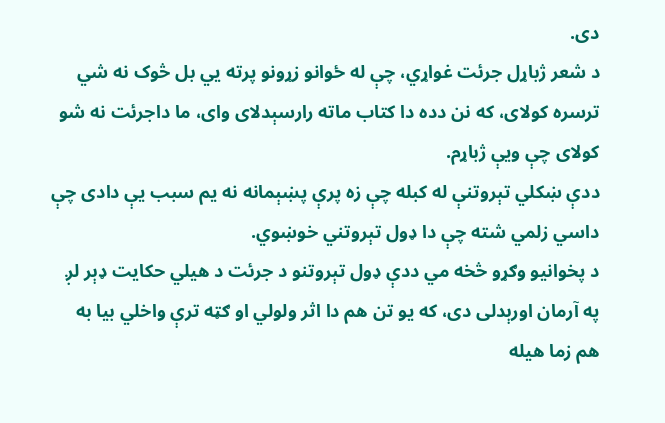دی.
د شعر ژباړل جرئت غواړي، چې له ځوانو زړونو پرته يي بل څوک نه شي ترسره کولای، که نن دده دا کتاب ماته رارسېدلای وای، ما داجرئت نه شو کولای چې ویې ژباړم.
ددې ښکلي تېروتنې له کبله چې زه پرې پښېمانه نه یم سبب يې دادی چې داسي زلمي شته چې دا ډول تېروتني خوښوي.
د پخوانیو وګړو څخه مي ددې ډول تېروتنو د جرئت د هیلي حکایت ډېر لږ په آرمان اورېدلی دی، که یو تن هم دا اثر ولولي او ګټه ترې واخلي بیا به هم زما هیله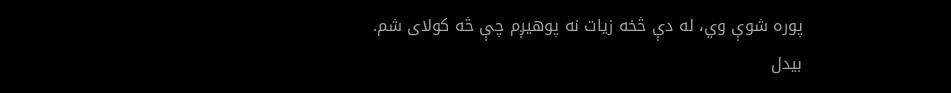پوره شوې وي، له دې څخه زیات نه پوهيږم چې څه کولای شم.
بيدل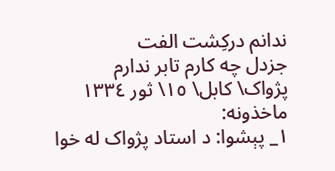ندانم درکِشت الفت
جزدل چه کارم تابر ندارم
پژواک\ کابل\ ١٥\ ثور ١٣٣٤
ماخذونه:
١_ پېشوا: د استاد پژواک له خوا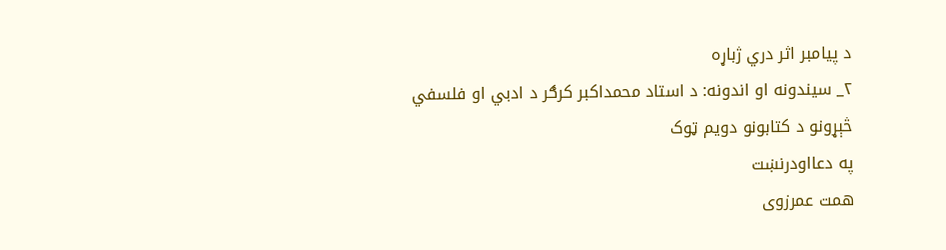د پیامبر اثر دري ژباړه
٢_ سیندونه او اندونه: د استاد محمداکبر کرګر د ادبي او فلسفي څېړونو د کتابونو دویم ټوک
په دعااودرنښت
همت عمرزوی